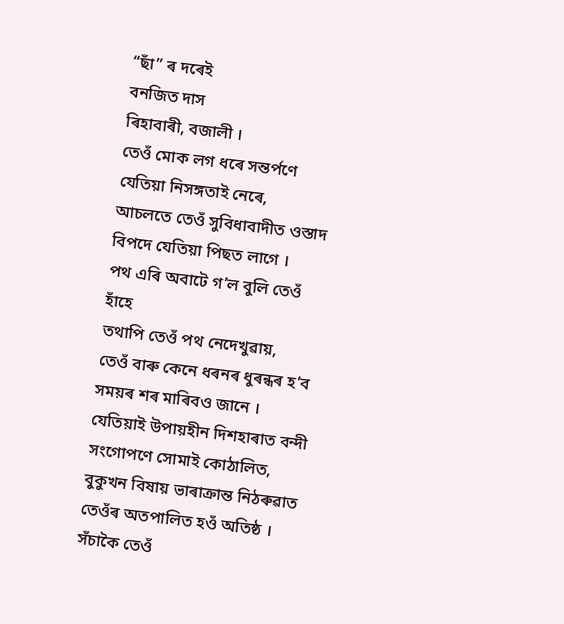“ছাঁ” ৰ দৰেই
বনজিত দাস
ৰিহাবাৰী, বজালী ।
তেওঁ মোক লগ ধৰে সন্তৰ্পণে
যেতিয়া নিসঙ্গতাই নেৰে,
আচলতে তেওঁ সুবিধাবাদীত ওস্তাদ
বিপদে যেতিয়া পিছত লাগে ।
পথ এৰি অবাটে গ’ল বুলি তেওঁ হাঁহে
তথাপি তেওঁ পথ নেদেখুৱায়,
তেওঁ বাৰু কেনে ধৰনৰ ধুৰন্ধৰ হ’ব
সময়ৰ শৰ মাৰিবও জানে ।
যেতিয়াই উপায়হীন দিশহাৰাত বন্দী
সংগোপণে সোমাই কোঠালিত,
বুকুখন বিষায় ভাৰাক্ৰান্ত নিঠৰুৱাত
তেওঁৰ অতপালিত হওঁ অতিষ্ঠ ।
সঁচাকৈ তেওঁ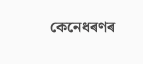কেনেধৰণৰ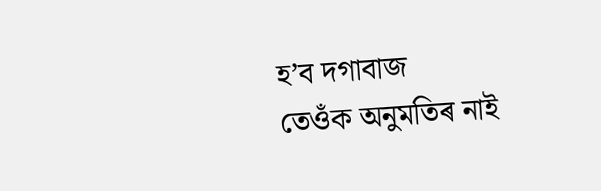হ’ব দগাবাজ
তেওঁক অনুমতিৰ নাই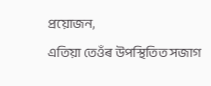প্ৰয়োজন,
এতিয়া তেওঁৰ উপস্থিতিত সজাগ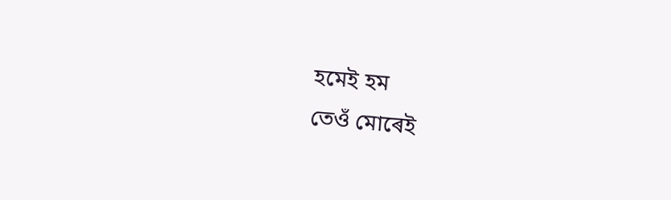হমেই হম
তেওঁ মোৰেই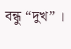বন্ধু “দুখ” ।